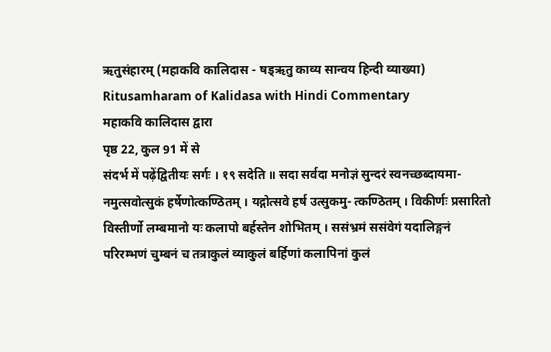ऋतुसंहारम् (महाकवि कालिदास - षड्ऋतु काव्य सान्वय हिन्दी व्याख्या)
Ritusamharam of Kalidasa with Hindi Commentary
महाकवि कालिदास द्वारा
पृष्ठ 22, कुल 91 में से
संदर्भ में पढ़ेंद्वितीयः सर्गः । १९ सदेति ॥ सदा सर्वदा मनोज्ञं सुन्दरं स्वनच्छब्दायमा- नमुत्सवोत्सुकं हर्षेणोत्कण्ठितम् । यद्गोत्सवे हर्ष उत्सुकमु- त्कण्ठितम् । विकीर्णः प्रसारितो विस्तीर्णो लम्बमानो यः कलापो बर्हस्तेन शोभितम् । ससंभ्रमं ससंवेगं यदालिङ्गनं परिरम्भणं चुम्बनं च तत्राकुलं व्याकुलं बर्हिणां कलापिनां कुलं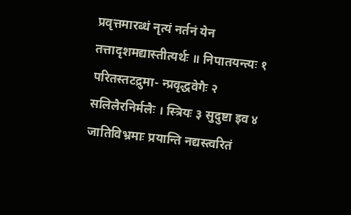प्रवृत्तमारब्धं नृत्यं नर्तनं येन तत्तादृशमद्यास्तीत्यर्थः ॥ निपातयन्त्यः १ परितस्तटद्रुमा- न्प्रवृद्धवेगैः २ सलिलैरनिर्मलैः । स्त्रियः ३ सुदुष्टा इव ४ जातिविभ्रमाः प्रयान्ति नद्यस्त्वरितं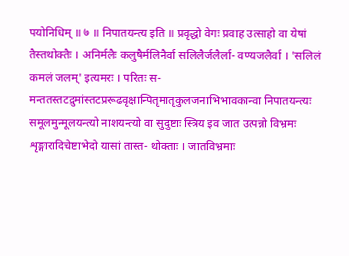पयोनिधिम् ॥ ७ ॥ निपातयन्त्य इति ॥ प्रवृद्धो वेगः प्रवाह उत्साहो वा येषां तैस्तथोक्तैः । अनिर्मलैः कलुषैर्मलिनैर्वा सलिलैर्जलैर्ला- वण्यजलैर्वा । 'सलिलं कमलं जलम्' इत्यमरः । परितः स- मन्ततस्तटद्रुमांस्तटप्ररूढवृक्षान्पितृमातृकुलजनाभिभावकान्वा निपातयन्त्यः समूलमुन्मूलयन्त्यो नाशयन्त्यो वा सुदुष्टाः स्त्रिय इव जात उत्पन्नो विभ्रमः शृङ्गारादिचेष्टाभेदो यासां तास्त- थोक्ताः । जातविभ्रमाः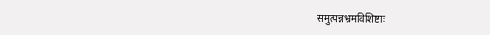समुत्पन्नभ्रमविशिष्टाः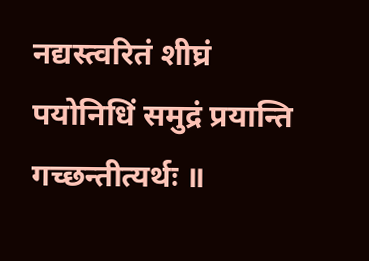नद्यस्त्वरितं शीघ्रं पयोनिधिं समुद्रं प्रयान्ति गच्छन्तीत्यर्थः ॥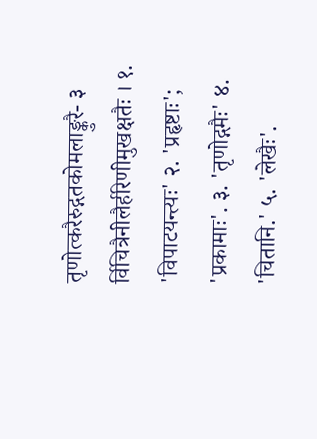तृणोत्करैरुद्गतकोमलाङ्कुरै- ३ र्विचित्रैनीलैर्हरिणीमुखक्षतैः । १. 'विपाटयन्त्यः' २. 'प्रहृष्टाः'; 'प्रकामाः'. ३. 'तृणोद्गमैः' ४. 'चितानि.' ५. 'लेखैः'.